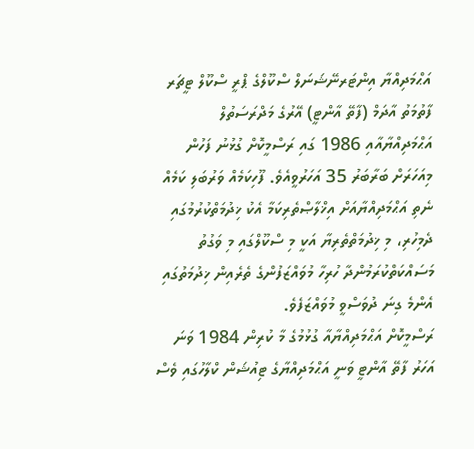އަޙްމަދިއްޔާ އިންޓަރނޭޝަނަލް ސްކޫލްގެ ޕްރީ ސްކޫލް ޓީޗަރ ފާތުމަތު އާދަމް (ފާތޭ އާންޓީ) އޭރުގެ މަދްރަސަތުލް އަޙްމަދިއްޔާއާއި 1986 ގައި ރަސްމީކޮށް ގުޅުނު ފަހުން މިއަހަރަށް ބަރާބަރު 35 އަހަރުވީއެވެ. ފޫހިކަމެއް ވަރުބަލި ކަމެއް ނެތި އަޙްމަދިއްޔާއަށް އިޚްލާޞްތެރިކަމާ އެކު ޚިދުމަތްކުރުމުގައި ދެމިހުރި، މި ޚިދުމަތްތެރިޔާ އަކީ މި ސްކޫލްގައި މި ވަގުތު މަސައްކަތްކުރަމުންދާ ހުރިހާ މުވައްޒަފުންގެ ތެރެއިން ޚިދުމަތުގައި އެންމެ ގިނަ ދުވަސްވީ މުވައްޒަފެވެ.
ރަސްމީކޮށް އަޙްމަދިއްޔާއާ ގުޅުމުގެ މާ ކުރިން 1984 ވަނަ އަހަރު ފާތޭ އާންޓީ ވަނީ އަޙްމަދިއްޔާގެ ޓިއުޝަން ކްލާހުގައި ވެސް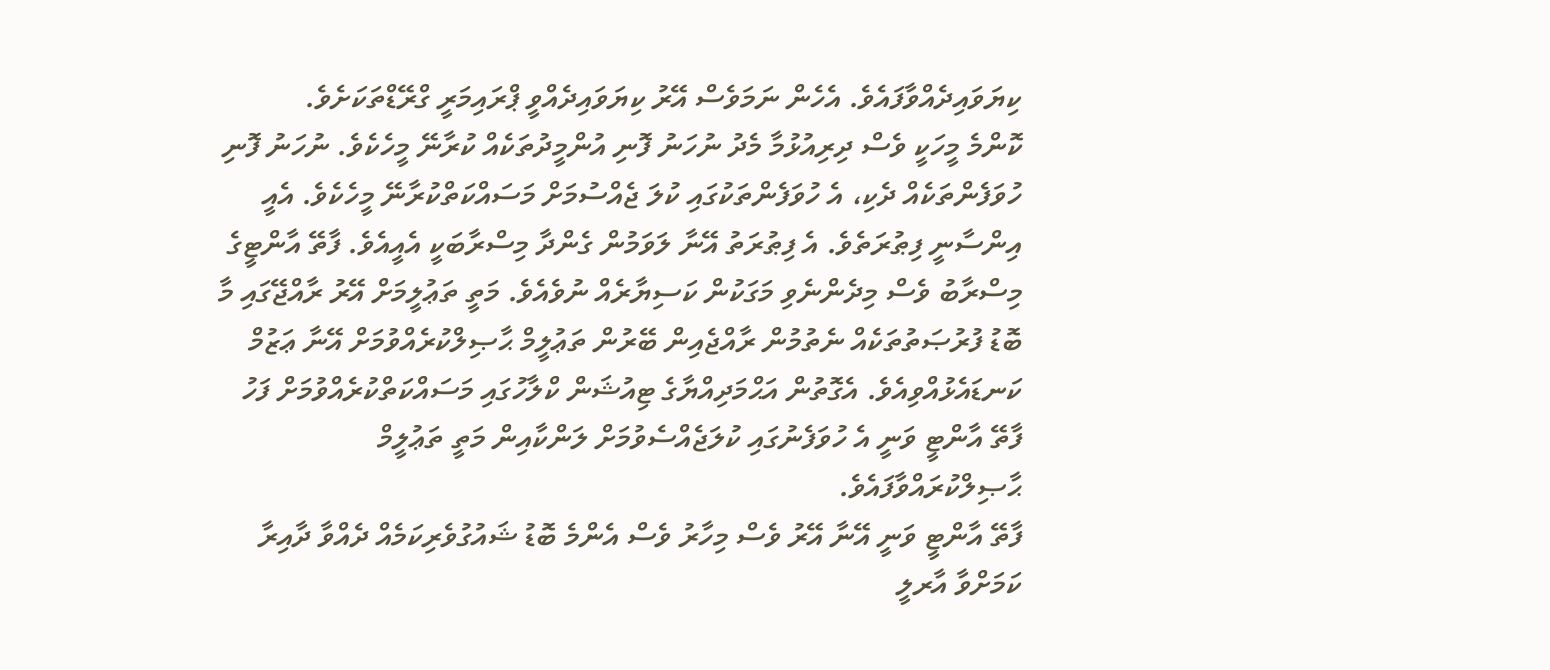ކިޔަވައިދެއްވާފައެވެ. އެހެން ނަމަވެސް އޭރު ކިޔަވައިދެއްވީ ޕްރައިމަރީ ގްރޭޑްތަކަށެވެ.
ކޮންމެ މީހަކީ ވެސް ދިރިއުޅުމާ މެދު ނުހަނު ފޮނި އުންމީދުތަކެއް ކުރާނޭ މީހެކެވެ. ނުހަނު ފޮނި ހުވަފެންތަކެއް ދެކި، އެ ހުވަފެންތަކުގައި ކުލަ ޖެއްސުމަށް މަސައްކަތްކުރާނޭ މީހެކެވެ. އެއީ އިންސާނީ ފިޠުރަތެވެ. އެ ފިޠުރަތު އޭނާ ލަވަމުން ގެންދާ މިސްރާބަކީ އެއީއެވެ. ފާތޭ އާންޓީގެ މިސްރާބު ވެސް މިދެންނެވި މަގަކުން ކަސިޔާރެއް ނުވެއެވެ. މަތީ ތަޢުލީމަށް އޭރު ރާއްޖޭގައި މާ ބޮޑު ފުރުޞަތުތަކެއް ނެތުމުން ރާއްޖެއިން ބޭރުން ތަޢުލީމް ޙާޞިލްކުރެއްވުމަށް އޭނާ ޢަޒުމް ކަނޑައެޅުއްވިއެވެ. އެގޮތުން އަޙްމަދިއްޔާގެ ޓިއުޝަން ކްލާހުގައި މަސައްކަތްކުރެއްވުމަށް ފަހު ފާތޭ އާންޓީ ވަނީ އެ ހުވަފެނުގައި ކުލަޖެއްސެވުމަށް ލަންކާއިން މަތީ ތަޢުލީމް ޙާޞިލްކުރައްވާފައެވެ.
ފާތޭ އާންޓީ ވަނީ އޭނާ އޭރު ވެސް މިހާރު ވެސް އެންމެ ބޮޑު ޝައުގުވެރިކަމެއް ދެއްވާ ދާއިރާ ކަމަށްވާ އާރލީ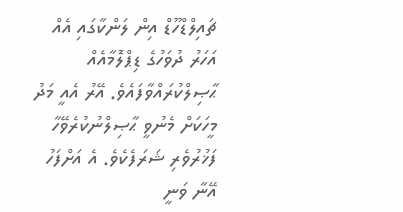ޗައިލްޑްހޫޑް އިން ލަންކާގައި އެއް އަހަރު ދުވަހުގެ ޑިޕްލޮމާއެއް ޙާޞިލްކުރައްވާފައެވެ. އޭރު އެއީ މަދު މީހަކަށް މެނުވީ ޙާޞިލްނުކުރެވޭހާ ފަޚުރުވެރި ޝަރަފެކެވެ. އެ އަށްފަހު އޭނާ ވަނީ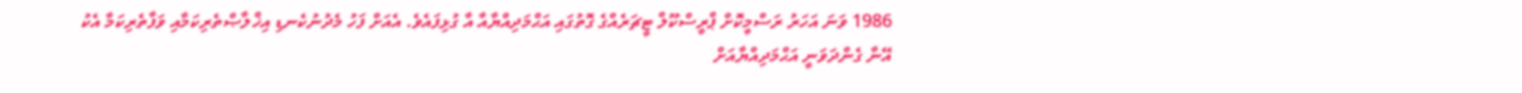1986 ވަނަ އަހަރު ރަސްމީކޮށް ޕްރީސްކޫލް ޓީޗަރެއްގެ ގޮތުގައި އަޙްމަދިއްޔާއާ އާ ގުޅިފައެވެ. އެއަށް ފަހު މެދުނުކެނޑި އިޚްލާޞްތެރިކަމާއި ވަފާތެރިކަމާ އެކު އޭނާ ގެންދަވަނީ އަޙްމަދިއްޔާއަށް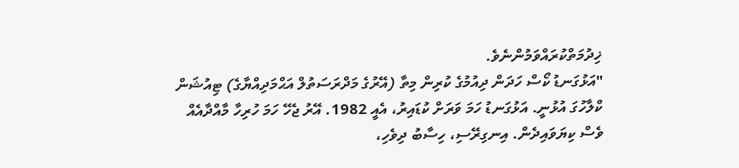ޚިދުމަތްކުރައްވަމުންނެވެ.
"އަޅުގަނޑު ކޯސް ހަދަން ދިއުމުގެ ކުރިން މިތާ (އޭރުގެ މަދްރަސަތުލް އަޙްމަދިއްޔާގެ) ޓިއުޝަން ކްލާހުގަ އުޅުނީ. އަޅުގަނޑު ހަމަ ވަރަށް ކުޑައިރު، އެއީ 1982. އޭރު ޖެހޭ ހަމަ ހުރިހާ މާއްދާއެއް ވެސް ކިޔަވައިދެން. އިނގިރޭސި، ހިސާބު ދިވެހި،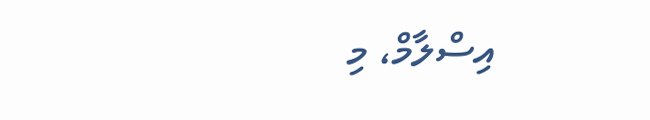އިސްލާމް، މި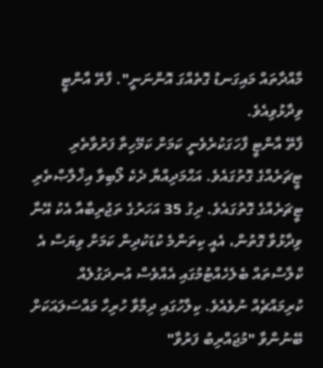މާއްދާތައް މައިގަނޑު ގޮތެއްގަ އޮންނަނީ". ފާތޭ އާންޓީ ވިދާޅުވިއެވެ.
ފާތޭ އާންޓީ ފާހަގަކުރެވެނީ ކަމަށް ކަމޭހިތާ ފަރުވާތެރި ޓީޗަރެއްގެ ގޮތުގައެވެ. އަޙްމަދިއްޔާ ދެކެ ލޯބިވާ އިޚްލާޞްތެރި ޓީޗަރެއްގެ ގޮތުގައެވެ. ދިގު 35 އަހަރުގެ ތަޖުރިބާއާ އެކު އޭނާ ވިދާޅުވާ ގޮތުން، އެއީ ކިތަންމެ ކުޑަކުދިން ކަމަށް ވިޔަސް އެ ކްލާސްތައް ބެލެހެއްޓުމުގައި އެއްވެސް އުނދަގުލެއް ކުރިމައްޗެއް ނުވެއެވެ. ކިލާހުގައި ދިމާވާ ހުރިހާ މައްސަލައަކަށް ބޭނުންވާ "މުޖައްރިބު ފަރުވާ"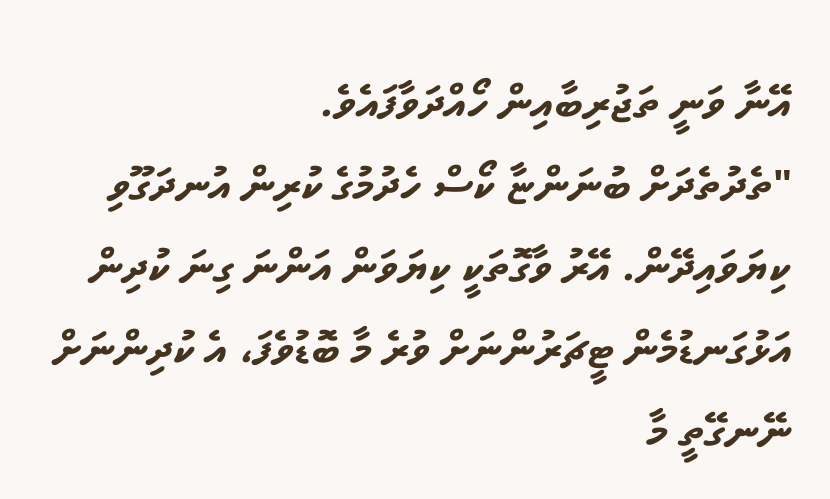އޭނާ ވަނީ ތަޖުރިބާއިން ހޯއްދަވާފައެވެ.
"ތެދުތެދަށް ބުނަންޏާ ކޯސް ހެދުމުގެ ކުރިން އުނދަގޫވި ކިޔަވައިދޭން. އޭރު ވާގޮތަކީ ކިޔަވަން އަންނަ ގިނަ ކުދިން އަޅުގަނޑުމެން ޓީޗަރުންނަށް ވުރެ މާ ބޮޑުވެފަ، އެ ކުދިންނަށް ނޭނގޭތީ މާ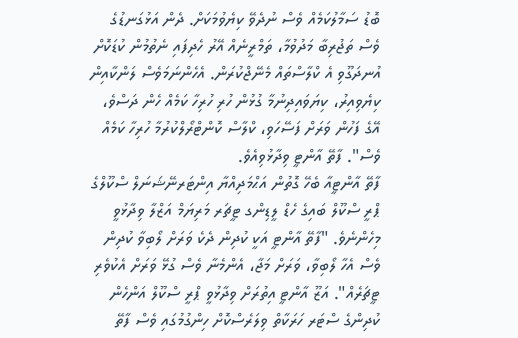ބޮޑު ސަމާލުކަމެއް ވެސް ނުދެވޭ ކިޔެވުމަކަށް. ދެން އަޅުގަނޑުގެ ވެސް ތަޖުރިބާ މަދުވުމާ، ތަމްރީނެއް އޭރު ހެދިފައި ނެތުމުން ކުޑަކޮށް އުނދަގޫވި އެ ކްލާސްތައް މެނޭޖްކުރަން. އެހެންނަމަވެސް ލަންކާއިން ކިޔެވިއިރު، ކިޔަވައިދިނުމާ ގުޅުން ހުރި ހުރިހާ ކަމެއް ހެން ދަސްވެ، އޭގެ ފަހުން ވަރަށް ފަސޭހަވި، ކްލާސް ކޮންޓްރޯލްކުރުމާ ހުރިހާ ކަމެއް ވެސް". ފާތޭ އާންޓީ ވިދާޅުވިއެވެ.
ފާތޭ އާންޓީއާ ބެހޭ ގޮތުން އަޙްމަދިއްޔާ އިންޓަރނޭޝަނަލް ސްކޫލްގެ ޕްރީ ސްކޫލް ބައިގެ ހެޑް ލީޑިންގ ޓީޗަރ މަރިޔަމް އަޒްލާ ވިދާޅުވީ މިހެންނެވެ. "ފާތޭ އާންޓީ އަކީ ކުދިން ދެކެ ވަރަށް ލޯބިވާ ކުދިން ވެސް އެހާ ލޯބިވާ، ވަރަށް މަޖާ، އެންމެނާ ވެސް ގުޅޭ ވަރަށް އެކުވެރި ޓީޗަރެއް". އަޒޫ އާންޓީ އިތުރަށް ވިދާޅުވީ ޕްރީ ސްކޫލް އަންހެން ކުދިންގެ ސްޓަރ ހަރަކާތް ވިލަރެސްކޮށް ހިންގުމުގައި ވެސް ފާތޭ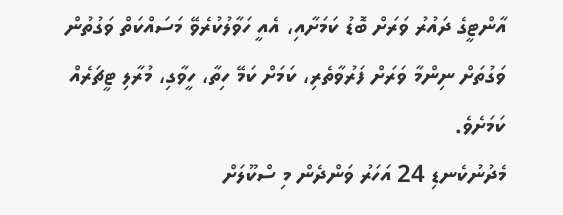އާންޓީގެ ދައުރު ވަރަށް ބޮޑު ކަމަށާއި، އެއީ ހަވާލުކުރެވޭ މަސައްކަތް ވަގުތުން ވަގުތަށް ނިންމާ ވަރަށް ފަރުވާތެރި، ކަމަށް ކަމޭ ހިތާ، ހީވާގި، މުރާލި ޓީޗަރެއް ކަމަށެވެ.
މެދުނުކެނޑި 24 އަހަރު ވަންދެން މި ސްކޫލަށް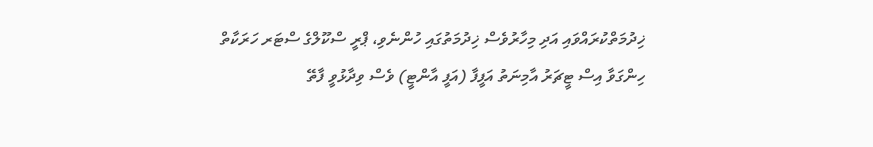ޚިދުމަތްކުރައްވައި އަދި މިހާރުވެސް ޚިދުމަތުގައި ހުންނެވި، ޕްރީ ސްކޫލްގެ ސްޓަރ ހަރަކާތް ހިންގަވާ އިސް ޓީޗަރު އާމިނަތު އަފީފާ (އަފީ އާންޓީ) ވެސް ވިދާޅުވީ ފާތޭ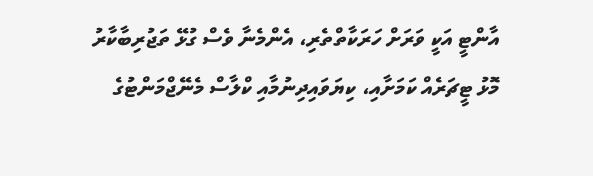އާންޓީ އަކީ ވަރަށް ހަރަކާތްތެރި، އެންމެނާ ވެސް ގުޅޭ ތަޖުރިބާކާރު މޮޅު ޓީޗަރެއް ކަމަށާއި، ކިޔަވައިދިނުމާއި ކްލާސް މެނޭޖްމަންޓުގެ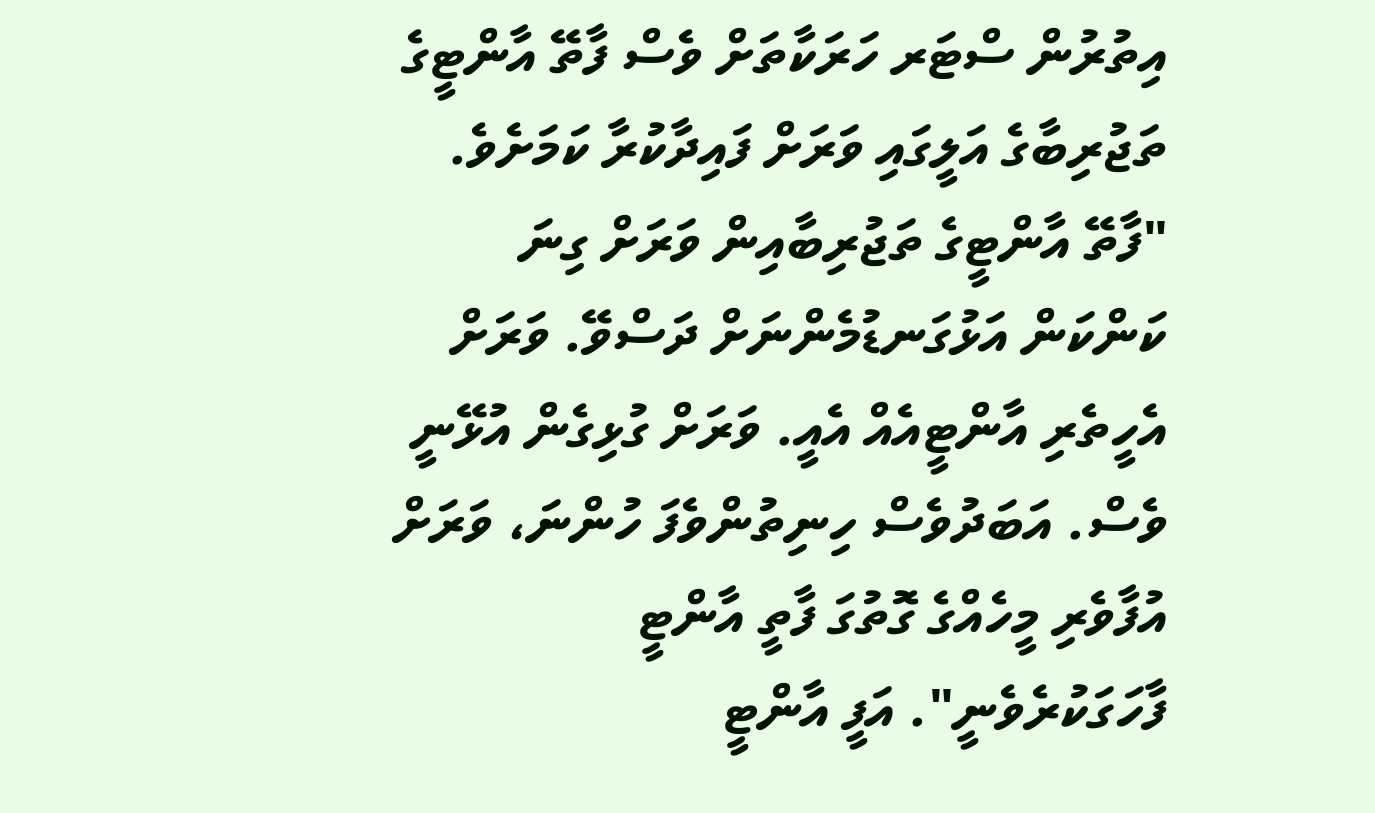އިތުރުން ސްޓަރ ހަރަކާތަށް ވެސް ފާތޭ އާންޓީގެ ތަޖުރިބާގެ އަލީގައި ވަރަށް ފައިދާކުރާ ކަމަށެވެ. "ފާތޭ އާންޓީގެ ތަޖުރިބާއިން ވަރަށް ގިނަ ކަންކަން އަޅުގަނޑުމެންނަށް ދަސްވޭ. ވަރަށް އެހީތެރި އާންޓީއެއް އެއީ. ވަރަށް ގުޅިގެން އުޅޭނީ ވެސް. އަބަދުވެސް ހިނިތުންވެފަ ހުންނަ، ވަރަށް އުފާވެރި މީހެއްގެ ގޮތުގަ ފާތީ އާންޓީ ފާހަގަކުރެވެނީ". އަފީ އާންޓީ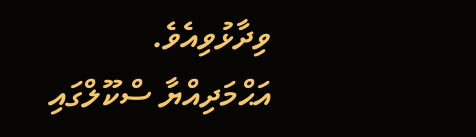ވިދާޅުވިއެވެ.
އަޙްމަދިއްޔާ ސްކޫލްގައި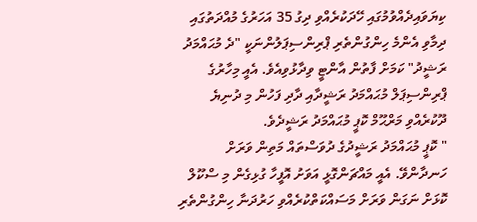ކިޔަވައިދެއްވުމުގައި ހޭދަކުރެއްވި ދިގު 35 އަހަރުގެ މުއްދަތުގައި ދިމާވި އެންމެ ހިންގުންތެރި ޕްރިންސިޕަލުންނަކީ "ދެ މުޙައްމަދު ރަޝީދު" ކަމަށް ފާތުން އާންޓީ ވިދާޅުވިއެވެ. އެއީ މިހާރުގެ ޕްރިންސިޕަލް މުޙައްމަދު ރަޝީދާއި ދާދި ފަހުން މި ދުނިޔެ ދޫކުރެއްވި މަރްޙޫމް ކޮޕީ މުޙައްމަދު ރަޝީދެވެ.
" ކޮޕީ މުޙައްމަދު ރަޝީދުގެ ދުވަސްތައް މަތިން ވަރަށް ހަނދާންވޭ. އެއީ މައްޗަންގޮޅީ އަވަށު އޮފީހާ ގުޅިގެން މި ސްކޫލް ކޮޅަށް ނަގަން ވަރަށް މަސައްކަތްކުރެއްވި ހަރުދަނާ ހިންގުންތެރި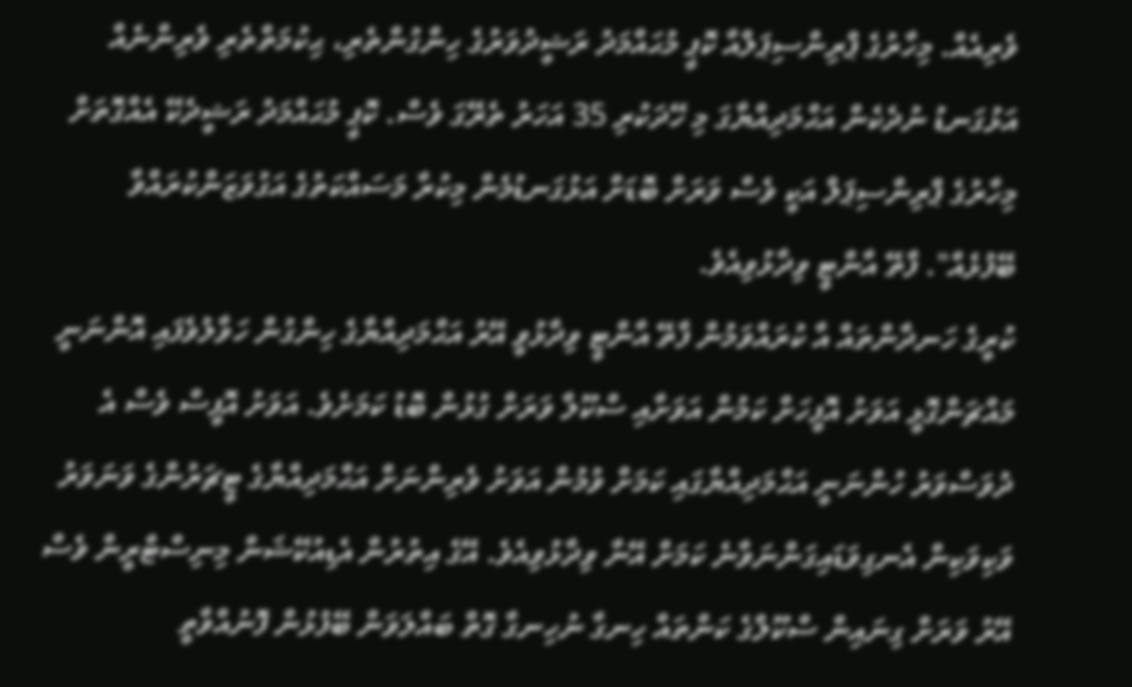ވެރިއެއް. މިހާރުގެ ޕްރިންސިޕަލްއާ ކޮޕީ މުޙައްމަދު ރަޝީދުވަރުގެ ހިންގުންތެރި، ޙިކުމަތްތެރި ވެރިންނެއް އަޅުގަނޑު ނުދެކެން އަޙްމަދިއްޔާގަ މި ހޭދަކުރި 35 އަހަރު ތެރޭގަ ވެސް. ކޮޕީ މުޙައްމަދު ރަޝީދެކޭ އެއްގޮތަށް މިހާރުގެ ޕްރިންސިޕަލް އަކީ ވެސް ވަރަށް ބޮޑަށް އަޅުގަނޑުމެން މިކުރާ މަސައްކަތުގެ އަގުވަޒަންކުރައްވާ ބޭފުޅެއް". ފާތޭ އާންޓީ ވިދާޅުވިއެވެ.
ކުރީގެ ހަނދާންތައް އާ ކުރައްވަމުން ފާތޭ އާންޓީ ވިދާޅުވީ އޭރު އަޙްމަދިއްޔާގެ ހިންގުން ހަވާލުވެފައި އޮންނަނީ މައްޗަންގޮޅީ އަވަށު އޮފީހަށް ކަމުން އަވަށާއި ސްކޫލާ ވަރަށް ގުޅުން ބޮޑު ކަމަށެވެ. އަވަށު އޮފީސް ވެސް އެ ދުވަސްވަރު ހުންނަނީ އަޙްމަދިއްޔާގައި ކަމަށް ވުމުން އަވަށު ވެރިންނަށް އަޙްމަދިއްޔާގެ ޓީޗަރުންގެ ވަނަވަރު ވަކިވަކިން އެނގިވަޑައިގަންނަވާނެ ކަމަށް އޭނާ ވިދާޅުވިއެވެ. އޭގެ އިތުރުން އެޑިއުކޭޝަން މިނިސްޓްރީން ވެސް އޭރު ވަރަށް ގިނައިން ސްކޫލްގެ ކަންތައް ހިނގާ ނުހިނގާ ގޮތް ބައްލަވަން ބޭފުޅުން ފޮނުއްވާތީ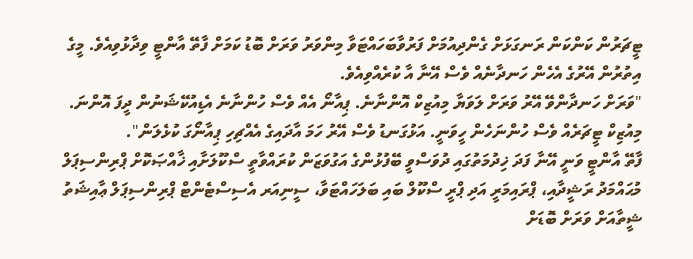ޓީޗަރުން ކަންކަން ރަނގަޅަށް ގެންދިއުމަށް ފަރުވާބަހައްޓަވާ މިންވަރު ވަރަށް ބޮޑު ކަމަށް ފާތޭ އާންޓީ ވިދާޅުވިއެވެ. މީގެ އިތުރުން އޭރުގެ އެހެން ހަނދާނެއް ވެސް އޭނާ އާ ކުރެއްވިއެވެ.
"ވަރަށް ހަނދާންވޭ އޭރު ވަރަށް ލަވަޔާ މިއުޒިކް އޮންނާނެ. ޕިއާނޯ އެއް ވެސް ހުންނާނެ އެޑިއުކޭޝަނުން ދީފަ އޮންނަ. މިއުޒިކް ޓީޗަރެއް ވެސް ހުންނަހެން ހީވަނީ. އަޅުގަނޑު ވެސް އޭރު ހަމަ އާދައިގެ އެއްޗިހި ޕިއާނޯގަ ކުޅެލަން".
ފާތޭ އާންޓީ ވަނީ އޭނާ ފަދަ ޚިދުމަތުގައި ދުވަސްވީ ބޭފުޅުންގެ އަގުވަޒަން ކުރައްވާތީ ސްކޫލަށާއި ޚާއްޞަކޮށް ޕްރިންސިޕަލް މުޙައްމަދު ރަޝީދާއި، ޕްރައިމަރީ އަދި ޕްރީ ސްކޫލް ބައި ބަލަހައްޓަވާ، ސީނިއަރ އެސިސްޓެންޓް ޕްރިންސިޕަލް ޢާއިޝަތު ޝީތާއަށް ވަރަށް ބޮޑަށް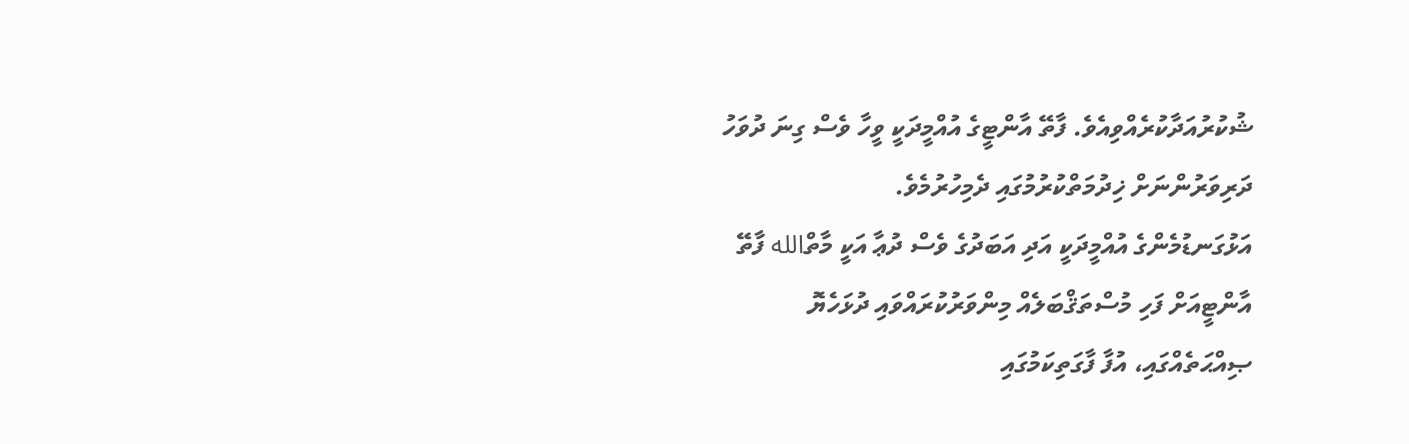ޝުކުރުއަދާކުރެއްވިއެވެ. ފާތޭ އާންޓީގެ އުއްމީދަކީ ވީހާ ވެސް ގިނަ ދުވަހު ދަރިވަރުންނަށް ޚިދުމަތްކުރުމުގައި ދެމިހުރުމެވެ.
އަޅުގަނޑުމެންގެ އުއްމީދަކީ އަދި އަބަދުގެ ވެސް ދުޢާ އަކީ މާތްالله ފާތޭ އާންޓީއަށް ފަހި މުސްތަޤްބަލެއް މިންވަރުކުރައްވައި ދުޅަހެޔޮ ޞިއްޙަތެއްގައި، އުފާ ފާގަތިކަމުގައި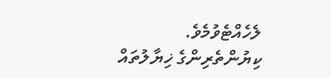ލެހެއްޓެވުމެވެ.
ކިޔުންތެރިންގެ ޚިޔާލުތައް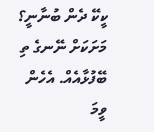ކީކޭ ދެން ބުނާނީ؟ މަށަކަށް ނޭނގެ ތި ބޭފުޅާއެއް. އެހެން ވީމަ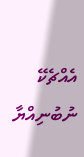އެއްޗެކޭ ނުބުނިއްޔާ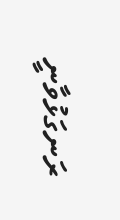ރަނގަޅުވާނީ